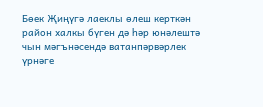Бөек Җиңүгә лаеклы өлеш керткән район халкы бүген дә һәр юнәлештә чын мәгънәсендә ватанпәрвәрлек үрнәге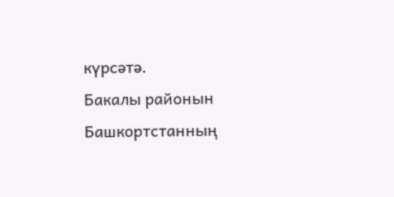күрсәтә.
Бакалы районын Башкортстанның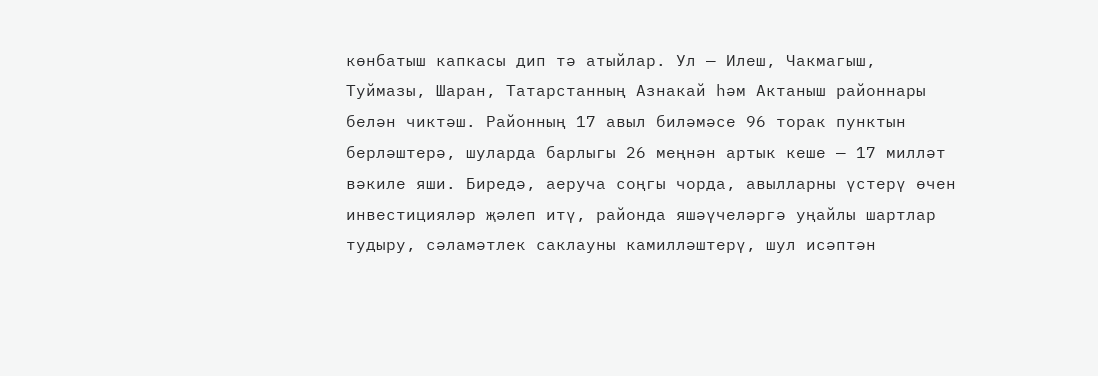көнбатыш капкасы дип тә атыйлар. Ул — Илеш, Чакмагыш, Туймазы, Шаран, Татарстанның Азнакай һәм Актаныш районнары белән чиктәш. Районның 17 авыл биләмәсе 96 торак пунктын берләштерә, шуларда барлыгы 26 меңнән артык кеше — 17 милләт вәкиле яши. Биредә, аеруча соңгы чорда, авылларны үстерү өчен инвестицияләр җәлеп итү, районда яшәүчеләргә уңайлы шартлар тудыру, сәламәтлек саклауны камилләштерү, шул исәптән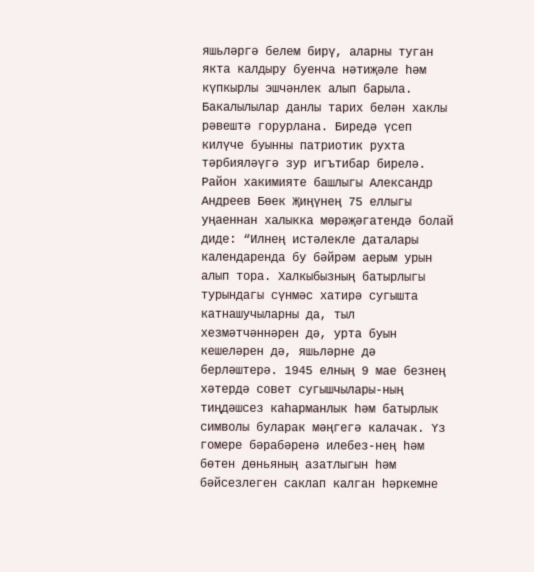яшьләргә белем бирү, аларны туган якта калдыру буенча нәтиҗәле һәм күпкырлы эшчәнлек алып барыла.
Бакалылылар данлы тарих белән хаклы рәвештә горурлана. Биредә үсеп килүче буынны патриотик рухта тәрбияләүгә зур игътибар бирелә. Район хакимияте башлыгы Александр Андреев Бөек Җиңүнең 75 еллыгы уңаеннан халыкка мөрәҗәгатендә болай диде: “Илнең истәлекле даталары календаренда бу бәйрәм аерым урын алып тора. Халкыбызның батырлыгы турындагы сүнмәс хатирә сугышта катнашучыларны да, тыл хезмәтчәннәрен дә, урта буын кешеләрен дә, яшьләрне дә берләштерә. 1945 елның 9 мае безнең хәтердә совет сугышчылары-ның тиңдәшсез каһарманлык һәм батырлык символы буларак мәңгегә калачак. Үз гомере бәрабәренә илебез-нең һәм бөтен дөньяның азатлыгын һәм бәйсезлеген саклап калган һәркемне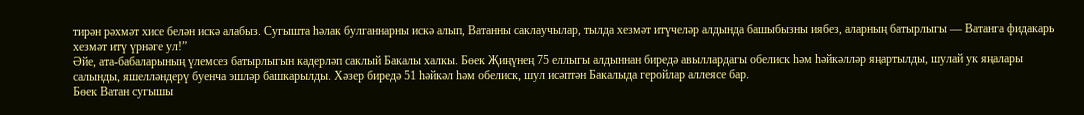тирән рәхмәт хисе белән искә алабыз. Сугышта һәлак булганнарны искә алып, Ватанны саклаучылар, тылда хезмәт итүчеләр алдында башыбызны иябез, аларның батырлыгы — Ватанга фидакарь хезмәт итү үрнәге ул!”
Әйе, ата-бабаларының үлемсез батырлыгын кадерләп саклый Бакалы халкы. Бөек Җиңүнең 75 еллыгы алдыннан биредә авыллардагы обелиск һәм һәйкәлләр яңартылды, шулай ук яңалары салынды, яшелләндерү буенча эшләр башкарылды. Хәзер биредә 51 һәйкәл һәм обелиск, шул исәптән Бакалыда геройлар аллеясе бар.
Бөек Ватан сугышы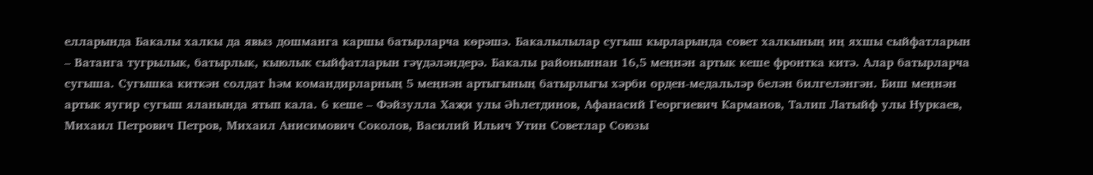елларында Бакалы халкы да явыз дошманга каршы батырларча көрәшә. Бакалылылар сугыш кырларында совет халкының иң яхшы сыйфатларын – Ватанга тугрылык, батырлык, кыюлык сыйфатларын гәүдәләндерә. Бакалы районыннан 16,5 меңнән артык кеше фронтка китә. Алар батырларча сугыша. Сугышка киткән солдат һәм командирларның 5 меңнән артыгының батырлыгы хәрби орден-медальләр белән билгеләнгән. Биш меңнән артык яугир сугыш яланында ятып кала. 6 кеше – Фәйзулла Хаҗи улы Әһлетдинов, Афанасий Георгиевич Карманов, Талип Латыйф улы Нуркаев, Михаил Петрович Петров, Михаил Анисимович Соколов, Василий Ильич Утин Советлар Союзы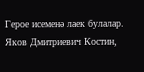Герое исеменә лаек булалар. Яков Дмитриевич Костин,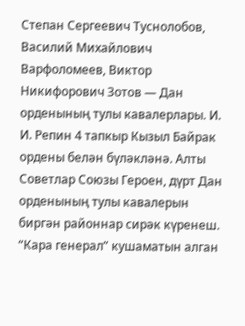Степан Сергеевич Туснолобов, Василий Михайлович Варфоломеев, Виктор Никифорович Зотов — Дан орденының тулы кавалерлары. И. И. Репин 4 тапкыр Кызыл Байрак ордены белән бүләкләнә. Алты Советлар Союзы Героен, дүрт Дан орденының тулы кавалерын биргән районнар сирәк күренеш.
“Кара генерал” кушаматын алган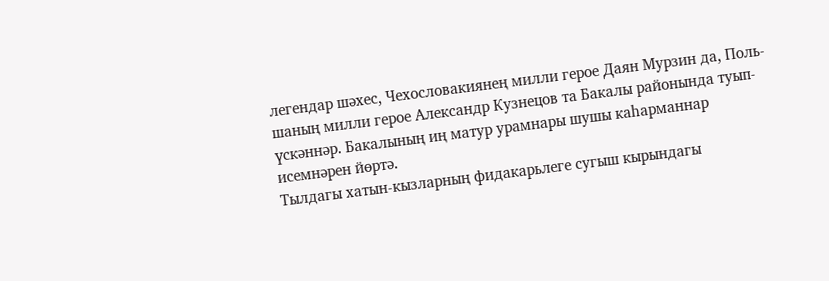легендар шәхес, Чехословакиянең милли герое Даян Мурзин да, Поль-шаның милли герое Александр Кузнецов та Бакалы районында туып-үскәннәр. Бакалының иң матур урамнары шушы каһарманнар исемнәрен йөртә.
Тылдагы хатын-кызларның фидакарьлеге сугыш кырындагы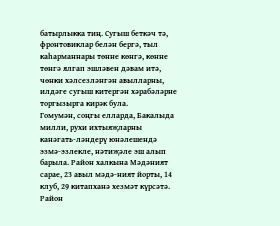батырлыкка тиң. Сугыш беткәч тә, фронтовиклар белән бергә, тыл каһарманнары төнне көнгә, көнне төнгә ялгап эшләвен дәвам итә, чөнки хәлсезләнгән авылларны, илдәге сугыш китергән хәрабәләрне торгызырга кирәк була.
Гомумән, соңгы елларда, Бакалыда милли, рухи ихтыяҗларны канәгать-ләндерү юнәлешендә эзмә-эзлекле, нәтиҗәле эш алып барыла. Район халкына Мәдәният сарае, 23 авыл мәдә-ният йорты, 14 клуб, 29 китапханә хезмәт күрсәтә. Район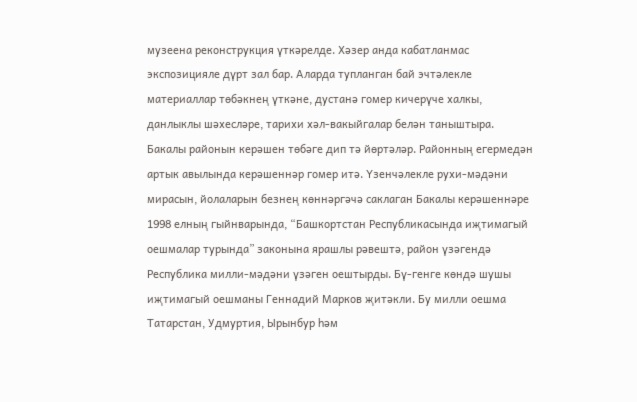музеена реконструкция үткәрелде. Хәзер анда кабатланмас экспозицияле дүрт зал бар. Аларда тупланган бай эчтәлекле материаллар төбәкнең үткәне, дустанә гомер кичерүче халкы, данлыклы шәхесләре, тарихи хәл-вакыйгалар белән таныштыра.
Бакалы районын керәшен төбәге дип тә йөртәләр. Районның егермедән артык авылында керәшеннәр гомер итә. Үзенчәлекле рухи-мәдәни мирасын, йолаларын безнең көннәргәчә саклаган Бакалы керәшеннәре 1998 елның гыйнварында, “Башкортстан Республикасында иҗтимагый оешмалар турында” законына ярашлы рәвештә, район үзәгендә Республика милли-мәдәни үзәген оештырды. Бү-генге көндә шушы иҗтимагый оешманы Геннадий Марков җитәкли. Бу милли оешма Татарстан, Удмуртия, Ырынбур һәм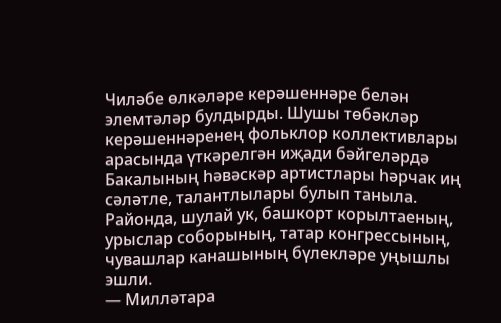Чиләбе өлкәләре керәшеннәре белән элемтәләр булдырды. Шушы төбәкләр керәшеннәренең фольклор коллективлары арасында үткәрелгән иҗади бәйгеләрдә Бакалының һәвәскәр артистлары һәрчак иң сәләтле, талантлылары булып таныла. Районда, шулай ук, башкорт корылтаеның, урыслар соборының, татар конгрессының, чувашлар канашының бүлекләре уңышлы эшли.
— Милләтара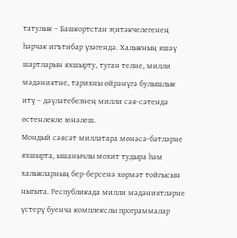татулык – Башкортстан җитәкчелегенең һәрчак игътибар үзәгендә. Халыкның яшәү шартларын яхшырту, туган телне, милли мәдәниятне, тарихны өйрәнүгә булышлык итү – дәүләтебезнең милли сәя-сәтендә өстенлекле юнәлеш.
Мондый сәясәт милләтара мөнәсә-бәтләрне яхшырта, ышанычлы мохит тудыра һәм халыкларның бер-берсенә хөрмәт тойгысын ныгыта. Республикада милли мәдәниятләрне үстерү буенча комплекслы программалар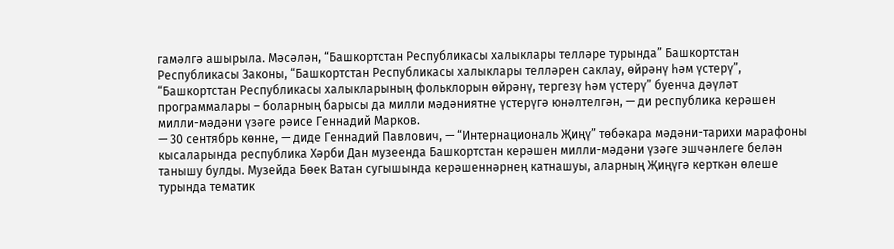гамәлгә ашырыла. Мәсәлән, “Башкортстан Республикасы халыклары телләре турында” Башкортстан Республикасы Законы, “Башкортстан Республикасы халыклары телләрен саклау, өйрәнү һәм үстерү”, “Башкортстан Республикасы халыкларының фольклорын өйрәнү, тергезү һәм үстерү” буенча дәүләт программалары – боларның барысы да милли мәдәниятне үстерүгә юнәлтелгән, — ди республика керәшен милли-мәдәни үзәге рәисе Геннадий Марков.
— 30 сентябрь көнне, — диде Геннадий Павлович, — “Интернациональ Җиңү” төбәкара мәдәни-тарихи марафоны кысаларында республика Хәрби Дан музеенда Башкортстан керәшен милли-мәдәни үзәге эшчәнлеге белән танышу булды. Музейда Бөек Ватан сугышында керәшеннәрнең катнашуы, аларның Җиңүгә керткән өлеше турында тематик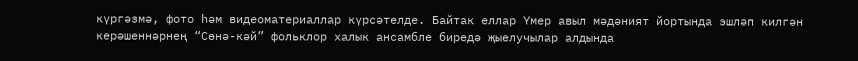күргәзмә, фото һәм видеоматериаллар күрсәтелде. Байтак еллар Үмер авыл мәдәният йортында эшләп килгән керәшеннәрнең “Сөнә-кәй” фольклор халык ансамбле биредә җыелучылар алдында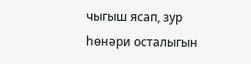чыгыш ясап, зур һөнәри осталыгын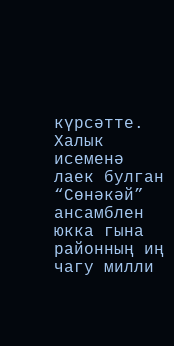күрсәтте. Халык исеменә лаек булган “Сөнәкәй” ансамблен юкка гына районның иң чагу милли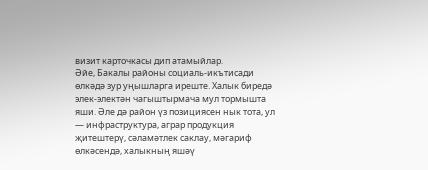визит карточкасы дип атамыйлар.
Әйе, Бакалы районы социаль-икътисади өлкәдә зур уңышларга иреште. Халык биредә элек-электән чагыштырмача мул тормышта яши. Әле дә район үз позициясен нык тота, ул — инфраструктура, аграр продукция җитештерү, сәламәтлек саклау, мәгариф өлкәсендә, халыкның яшәү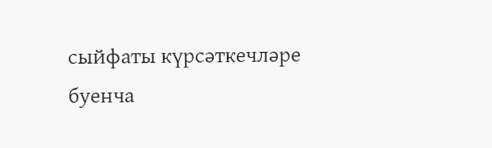сыйфаты күрсәткечләре буенча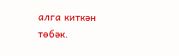алга киткән төбәк.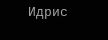Идрис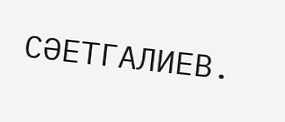СӘЕТГАЛИЕВ.